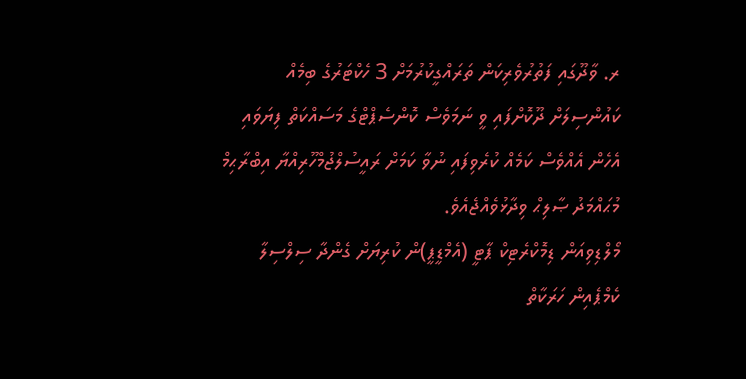ރ. ވާދޫގައި ފަތުރުވެރިކަން ތަރައްގީކުރުމަށް 3 ހެކްޓަރުގެ ބިމެއް ކައުންސިލަށް ދޫކޮށްފައި ވީ ނަމަވެސް ކޮންސެޕްޓްގެ މަސައްކަތް ފިޔަވައި އެހެން އެއްވެސް ކަމެއް ކުރެވިފައި ނުވާ ކަމަށް ރައީސުލްޖުމްހޫރިއްޔާ އިބްރާޙިމް މުޙައްމަދު ޞާލިޙް ވިދާޅުވެއްޖެއެވެ.
މޯލްޑިވިއަން ޑިމޮކްރެޓިކް ޕާޓީ (އެމްޑީޕީ)ން ކުރިޔަށް ގެންދާ ސިލްސިލާ ކެމްޕެއިން ހަރަކާތް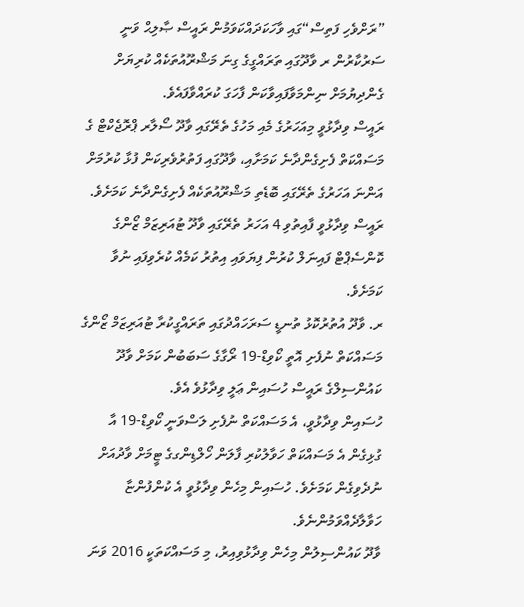”ރަށްވެހި ފަތިސް“ގައި ވާހަކަދައްކަވަމުން ރައީސް ޞާލިޙް ވަނީ ސަރުކާރުން ރ ވާދޫގައި ތަރައްގީގެ ގިނަ މަޝްރޫއުތަކެއް ކުރިޔަށް ގެންދިޔުމަށް ނިންމަވާފައިވާކަން ފާހަގަ ކުރައްވާފައެވެ.
ރައީސް ވިދާޅުވީ މިއަހަރުގެ މެއި މަހުގެ ތެރޭގައި ވާދޫ ސޯލާރ ޕްރޮޖެކްޓް ގެ މަސައްކަތް ފެށިގެންދާނެ ކަމަށާއި، ވާދޫގައި ފަތުރުވެރިކަން ފުޅާ ކުރުމަށް އަންނަ އަހަރުގެ ތެރޭގައި ބޮޑެތި މަޝްރޫއުތަކެއް ފެށިގެންދާނެ ކަމަށެވެ.
ރައީސް ވިދާޅުވީ ފާއިތުވި 4 އަހަރު ތެރޭގައި ވާދޫ ޓުއަރިޒަމް ޒޯންގެ ކޮންސެޕްޓް ފައިނަލް ކުރުން ފިޔަވައި އިތުރު ކަމެއް ކުރެވިފައި ނުވާ ކަމަށެވެ.
ރ. ވާދޫ އުތުރުކޮޅު ތުނޑީ ސަރަހައްދުގައި ތަރައްގީކުރާ ޓުއަރިޒަމް ޒޯންގެ މަސައްކަތް ނުފެށި އޮތީ ކޯވިޑް-19 ރޯގާގެ ސަބަބުން ކަމަށް ވާދޫ ކައުންސިލްގެ ރައީސް ހުސައިން ޢަލީ ވިދާޅުވެ އެވެ.
ހުސައިން ވިދާޅުވީ، އެ މަސައްކަތް ނުފެށި ލަސްވަނީ ކޯވިޑް-19 އާ ގުޅިގެން އެ މަސައްކަތް ހަވާލުކުރި ފާލަން ހޯލްޑިންގގެ ޓީމަށް ވާދުއަށް ނުދެވިގެން ކަމަށެވެ. ހުސައިން މިހެން ވިދާޅުވީ އެ ކުންފުންޏާ ހަވާލާދެއްވަމުންނެވެ.
ވާދޫ ކައުންސިލުން މިހެން ވިދާޅުވިއިރު، މި މަސައްކަތަކީ 2016 ވަނަ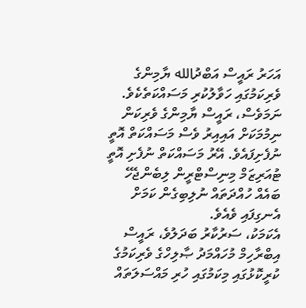އަހަރު ރައީސް އަބްދުالله ޔާމިންގެ ވެރިކަމުގައި ހަވާލުކުރި މަސައްކަތެކެވެ. ނަމަވެސް، ރައީސް ޔާމިންގެ ވެރިކަން ނިމުމަކަށް އައިއިރު ވެސް މަސައްކަތް އޮތީ ނުފެށިފައެވެ. އޭރު މަސައްކަތް ނުފެށި އޮތީ ޓުއަރިޒަމް މިނިސްޓްރީން ލިބެންޖެހޭ ބައެއް ހުއްދަތައް ނުލިބިގެން ކަމަށް އެނގިފައި ވެއެވެ.
އެކަމަކު، ސަރުކާރު ބަދަލުވެ، ރައީސް އިބްރާހިމް މުހައްމަދު ޞާލިހްގެ ވެރިކަމުގެ ކުރީކޮޅުގައި މިކަމުގައި ހުރި މައްސަލަތައް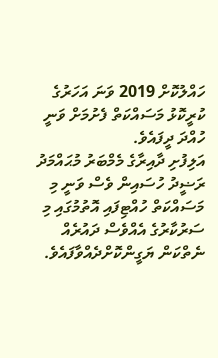ހައްލުކޮށް 2019 ވަނަ އަހަރުގެ ކުރީކޮޅު މަސައްކަތް ފެށުމަށް ވަނީ ހުއްދަ ދީފައެވެ.
އަލިފުށި ދާއިރާގެ މެމްބަރު މުޙައްމަދު ރަޟީދު ހުސައިން ވެސް ވަނީ މި މަސައްކަތް ހުއްޓިފައި އޮތުމުގައި މި ސަރުކާރުގެ އެއްވެސް ދައުރެއް ނެތްކަން ޔަގީންކޮށްދެއްވާފައެވެ.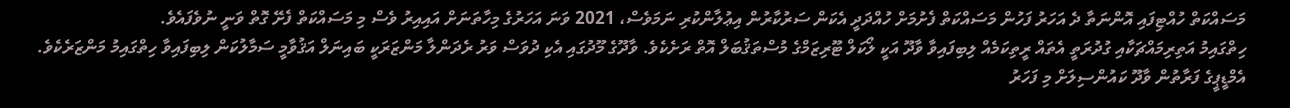މަސައްކަތް ހުއްޓިފައި އޮންނަތާ ދެ އަހަރު ފަހުން މަސައްކަތް ފެށުމަށް ހުއްދަދީ އެކަން ސަރުކާރުން އިޢުލާންކުރި ނަމަވެސް، 2021 ވަނަ އަހަރުގެ މިހާތަނަށް އައިއިރު ވެސް މި މަސައްކަތް ފެށޭ ގޮތް ވަނީ ނުވެފައެވެ.
ހިތްގައިމު އަތިރިމައްޗަކާއި ގުދުރަތީ އެތައް ރީތިކަމެއް ލިބިފައިވާ ވާދޫ އަކީ ލޯކަލް ޓޫރިޒަމްގެ މުސްތަޤުބަލް އޮތް ރަށެކެވެ. ވާދޫގެ މޫދުގައި އެކި ދުވަސް ވަރު ރެދަންލާ މަންޒަރަކީ ބައިނަލް އަޤުވާމީ ސަމާލުކަން ލިބިފައިވާ ހިތްގައިމު މަންޒަރެކެވެ.
އެމްޑީޕީގެ ފަރާތުން ވާދޫ ކައުންސިލަށް މި ފަހަރު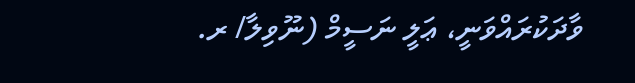ވާދަކުރައްވަނީ، ޢަލީ ނަސީމް (ނޫވިލާ/ ރ.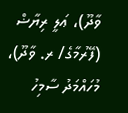ވާދޫ)، ޢަލީ ރިޔާޟް (ފޭރުމާގެ/ ރ. ވާދޫ)، މުހައްމަދު ސާމިހު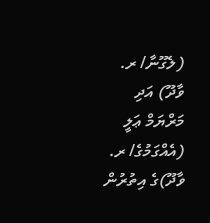(ލެގޫނާ/ ރ. ވާދޫ) އަދި މަރްޔަމް ޢަލީ (އެއްގަމުގެ/ ރ. ވާދޫ)ގެ އިތުރުން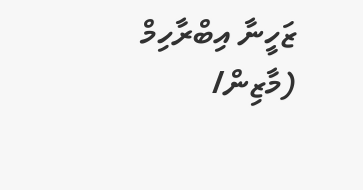ޒަހީނާ އިބްރާހިމް (މާޒިން/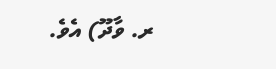ރ. ވާދޫ) އެވެ.